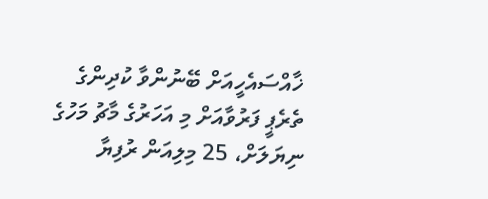ޚާއްސައެހީއަށް ބޭނުންވާ ކުދިންގެ ތެރެޕީ ފަރުވާއަށް މި އަހަރުގެ މާޗު މަހުގެ ނިޔަލަށް، 25 މިލިއަން ރުފިޔާ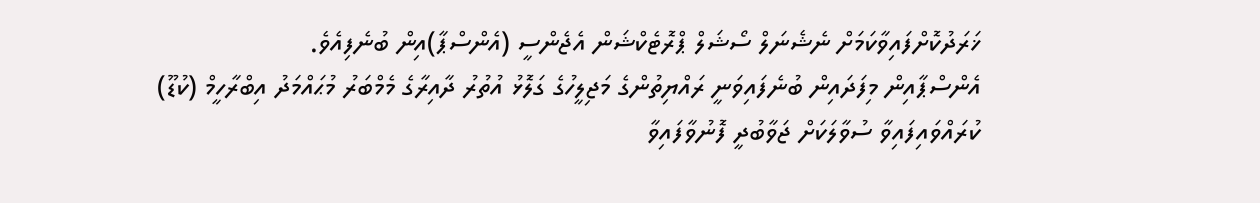ޚަރަދުކޮށްފައިވާކަމަށް ނެޝެނަލް ސޯޝަލް ޕްރޮޓެކްޝަން އެޖެންސީ (އެންސްޕާ)އިން ބުނެފިއެވެ.
އެންސްޕާއިން މިފަދައިން ބުނެފައިވަނީ ރައްޔިތުންގެ މަޖިލީހުގެ ގަލޮޅު އުތުރު ދާއިރާގެ މެމްބަރު މުޙައްމަދު އިބްރާހީމް (ކުޑޫ) ކުރައްވައިފައިވާ ސުވާލަކަށް ޖަވާބުދީ ފޮނުވާފައިވާ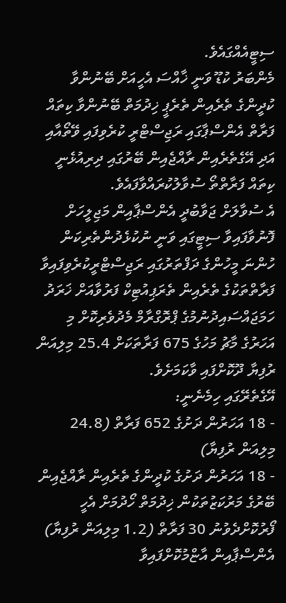ސިޓީއެއްގައެވެ.
މެންބަރު ކުޑޫ ވަނީ ޚާއްސަ އެހީއަށް ބޭނުންވާ ކުދީންގެ ތެރެއިން ތެރެޕީ ޚިދުމަތް ބޭނުންވާ ކިތައް ފަރާތް އެންސްޕާގައި ރަޖިސްޓްރީ ކުރެވިފައި ވޭތޯއާއި އަދި އޭގެތެރެއިން ރާއްޖެއިން ބޭރުގައި ދިރިއުޅެނީ ކިތައް ފަރާތްތޯ ސުވާލުކުރައްވާފައެވެ.
އެ ސުވާލަށް ޖަވާބުދީ އެންސްޕާއިން މަޖިލީހަށް ފޮނުވާފައިވާ ސިޓީގައި ވަނީ ނުކުޅެދުންތެރިކަން ހުންނަ މީހުންގެ ދަފްތަރުގައި ރަޖިސްޓްރީކުރެވިފައިވާ ފަރާތްތަކުގެ ތެރެއިން ތެރަޕިއުޓިކް ފަރުވާއަށް ޚަރަދު ހަމަޖައްސައިދުނުމުގެ ޕްރޮގްރާމް މެދުވެރިކޮށް މި އަހަރުގެ މާޗު މަހުގެ 675 ފަރާތަކަށް 25.4 މިލިއަން ރުފިޔާ ދޫކޮށްފައި ވާކަމަށެވެ.
އޭގެތެރޭގައި ހިމެނެނީ:
- 18 އަހަރުން ދަށުގެ 652 ފަރާތް (24.8 މިލިއަން ރުފިޔާ)
- 18 އަހަރުން ދަށުގެ ކުދީންގެ ތެރެއިން ރާއްޖެއިން ބޭރުގެ މަރުކަޒުތަކުން ޚިދުމަތް ހޯދުމަށް އެހީ ފޯރުކޮށްދެވުނު 30 ފަރާތް (1.2 މިލިއަން ރުފިޔާ)
އެންސްޕާއިން އާޏްމުކޮށްފައިވާ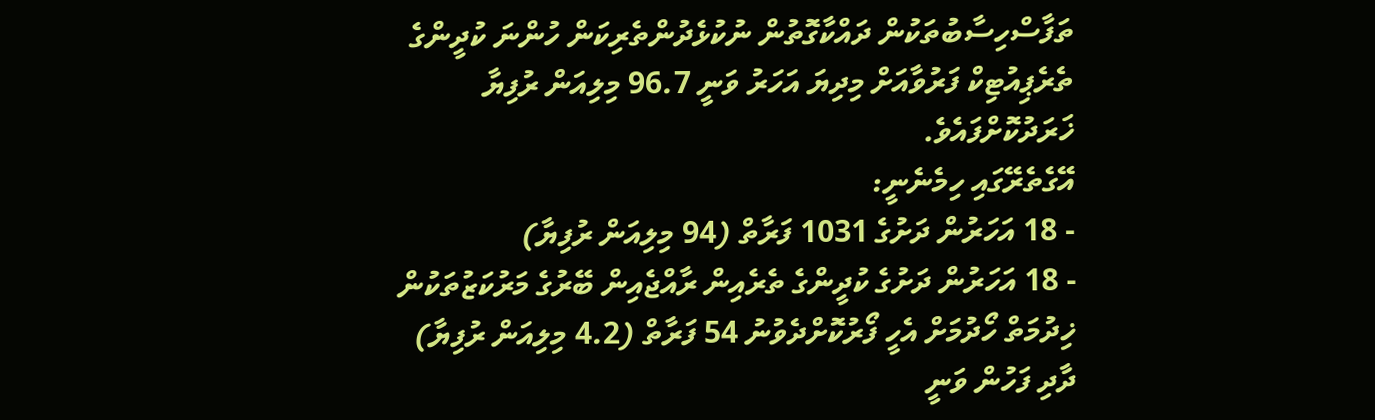ތަފާސްހިސާބުތަކުން ދައްކާގޮތުން ނުކުޅެދުންތެރިކަން ހުންނަ ކުދީންގެ ތެރެޕިއުޓިކް ފަރުވާއަށް މިދިޔަ އަހަރު ވަނީ 96.7 މިލިއަން ރުފިޔާ ޚަރަދުކޮށްފައެވެ.
އޭގެތެރޭގައި ހިމެނެނީ:
- 18 އަހަރުން ދަށުގެ 1031 ފަރާތް (94 މިލިއަން ރުފިޔާ)
- 18 އަހަރުން ދަށުގެ ކުދީންގެ ތެރެއިން ރާއްޖެއިން ބޭރުގެ މަރުކަޒުތަކުން ޚިދުމަތް ހޯދުމަށް އެހީ ފޯރުކޮށްދެވުނު 54 ފަރާތް (4.2 މިލިއަން ރުފިޔާ)
ދާދި ފަހުން ވަނީ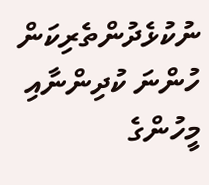ނުކުޅެދުންތެރިކަން ހުންނަ ކުދިންނާއި މީހުންގެ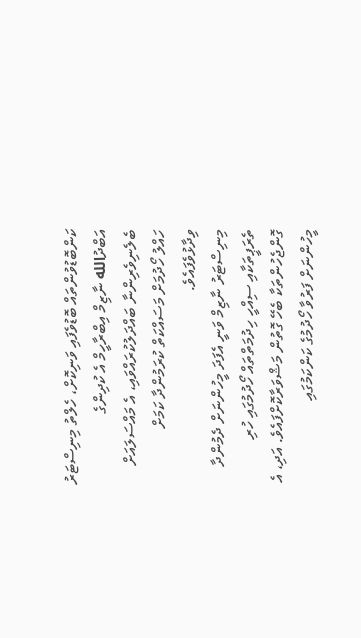ކަންބޮޑުވުންތައް ބޮޑުވެފައި ވަނިކޮށް، ހެލްތު މިނިސްޓަރު އަބްދުالله ނާޒިމް އިބްރާހީމް އެ ކުދިންގެ ބެލެނިވެރިންނާ ބައްދަލުކުރައްވައި، އެ މައްސަލައަށް ހައްލު ހޯދުމަށް މަސައްކަތް ކުރަމުންދާ ކަމަށް ވިދާޅުވެފައެވެ.
މިނިސްޓަރު ނާޒިމް ވަނީ އެފަދަ މީހުންނަށް ދެމުންދާ ތެރަޕީތަކާއި ސިއްހީ ހިދުމަތްތައް ހޯދުމުގައި ހުރި ގޮންޖެހުންތަކާ ބެހޭ ގޮތުން މަޝްވަރާކޮށްފައެވެ. އަދި، އެ މީހުންނަށް ފަރުވާ ހޯދުމުގެ ކަންކަމުގައި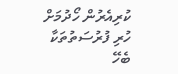ކުރިއެރުން ހޯދުމަށް ހުރި ފުރުސަތުތަކާ ބެހޭ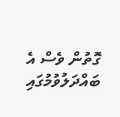ގޮތުން ވެސް އެ ބައްދަލުވުމުގައި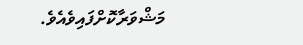މަޝްވަރާކޮށްފައިވެއެވެ.